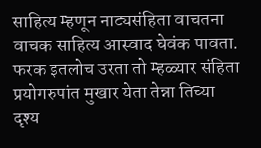साहित्य म्हणून नाट्यसंहिता वाचतना वाचक साहित्य आस्वाद घेवंक पावता. फरक इतलोच उरता तो म्हळ्यार संहिता प्रयोगरुपांत मुखार येता तेन्ना तिच्या दृश्य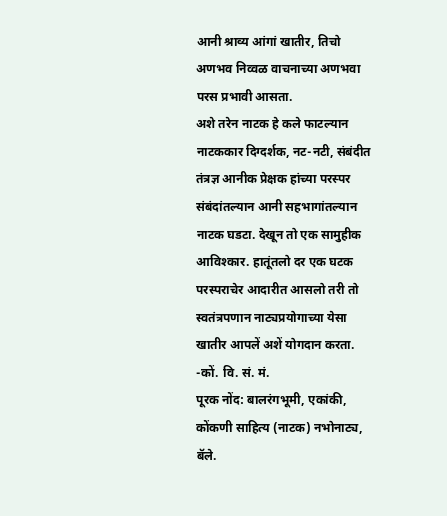आनी श्राव्य आंगां खातीर, तिचो अणभव निव्वळ वाचनाच्या अणभवा परस प्रभावी आसता.
अशे तरेन नाटक हे कले फाटल्यान नाटककार दिग्दर्शक, नट-नटी, संबंदीत तंत्रज्ञ आनीक प्रेक्षक हांच्या परस्पर संबंदांतल्यान आनी सहभागांतल्यान नाटक घडटा. देखून तो एक सामुहीक आविश्कार. हातूंतलो दर एक घटक परस्पराचेर आदारीत आसलो तरी तो स्वतंत्रपणान नाट्यप्रयोगाच्या येसा खातीर आपलें अशें योगदान करता. -कों. वि. सं. मं.
पूरक नोंद: बालरंगभूमी, एकांकी, कोंकणी साहित्य (नाटक) नभोनाट्य, बॅले.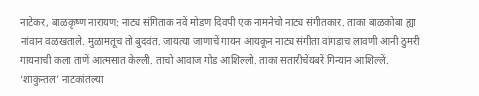नाटेकर, बाळकृष्ण नारायण: नाट्य संगिताक नवें मोडण दिवपी एक नामनेचो नाट्य संगीतकार. ताका बाळकोबा ह्या नांवान वळखताले. मुळामतूच तो बुदवंत. जायत्या जाणाचें गायन आयकून नाट्य संगीता वांगडाच लावणी आनी ठुमरी गायनाची कला ताणें आत्मसात केल्ली. ताचो आवाज गोड आशिल्लो. ताका सतारीचेंयबरें गिन्यान आशिल्लें. ‘शाकुन्तल’ नाटकांतल्या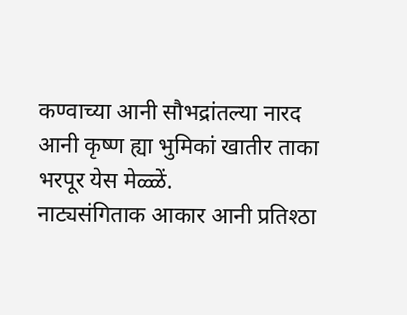कण्वाच्या आनी सौभद्रांतल्या नारद आनी कृष्ण ह्या भुमिकां खातीर ताका भरपूर येस मेळ्ळें.
नाट्यसंगिताक आकार आनी प्रतिश्ठा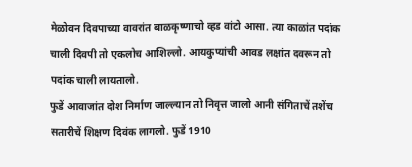मेळोवन दिवपाच्या वावरांत बाळकृष्णाचो व्हड वांटो आसा. त्या काळांत पदांक चाली दिवपी तो एकलोच आशिल्लो. आयकुप्यांची आवड लक्षांत दवरून तो पदांक चाली लायतालो.
फुडें आवाजांत दोश निर्माण जाल्ल्यान तो निवृत्त जालो आनी संगिताचें तशेंच सतारीचें शिक्षण दिवंक लागलो. फुडें 1910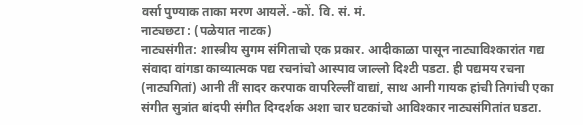वर्सा पुण्याक ताका मरण आयलें. -कों. वि. सं. मं.
नाट्यछटा : (पळेयात नाटक)
नाट्यसंगीत: शास्त्रीय सुगम संगिताचो एक प्रकार. आदीकाळा पासून नाट्याविश्कारांत गद्य संवादा वांगडा काव्यात्मक पद्य रचनांचो आस्पाव जाल्लो दिश्टी पडटा. ही पद्यमय रचना (नाट्यगितां) आनी तीं सादर करपाक वापरिल्लीं वाद्यां, साथ आनी गायक हांची तिगांची एका संगीत सुत्रांत बांदपी संगीत दिग्दर्शक अशा चार घटकांचो आविश्कार नाट्यसंगितांत घडटा.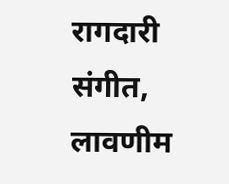रागदारी संगीत, लावणीम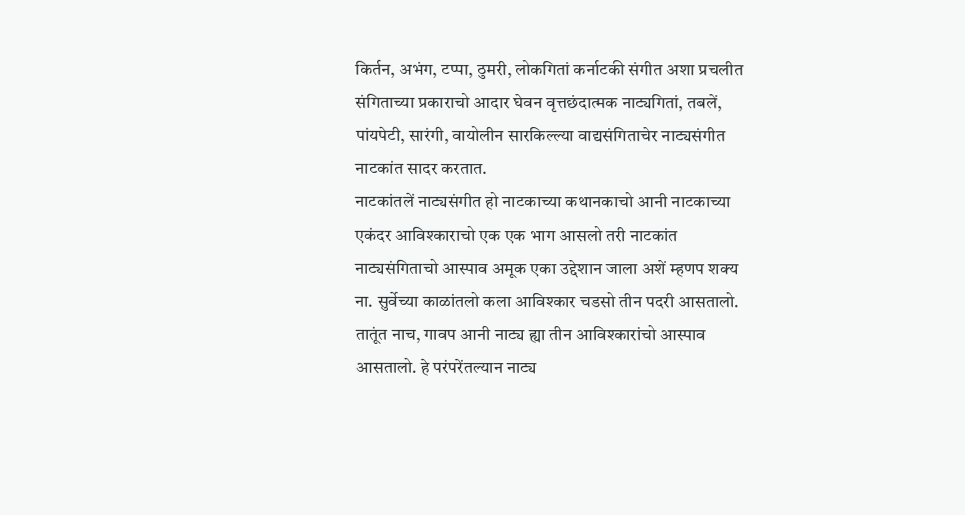किर्तन, अभंग, टप्पा, ठुमरी, लोकगितां कर्नाटकी संगीत अशा प्रचलीत संगिताच्या प्रकाराचो आदार घेवन वृत्तछंदात्मक नाट्यगितां, तबलें, पांयपेटी, सारंगी, वायोलीन सारकिल्ल्या वाद्यसंगिताचेर नाट्यसंगीत नाटकांत सादर करतात.
नाटकांतलें नाट्यसंगीत हो नाटकाच्या कथानकाचो आनी नाटकाच्या एकंदर आविश्काराचो एक एक भाग आसलो तरी नाटकांत नाट्यसंगिताचो आस्पाव अमूक एका उद्देशान जाला अशें म्हणप शक्य ना. सुर्वेच्या काळांतलो कला आविश्कार चडसो तीन पदरी आसतालो. तातूंत नाच, गावप आनी नाट्य ह्या तीन आविश्कारांचो आस्पाव आसतालो. हे परंपरेंतल्यान नाट्य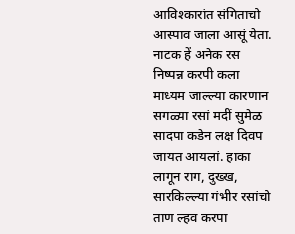आविश्कारांत संगिताचो आस्पाव जाला आसूं येता. नाटक हें अनेक रस निष्पन्न करपी कला माध्यम जाल्ल्या कारणान सगळ्या रसां मदीं सुमेळ सादपा कडेन लक्ष दिवप जायत आयलां. हाका लागून राग, दुख्ख, सारकिल्ल्या गंभीर रसांचो ताण ल्हव करपा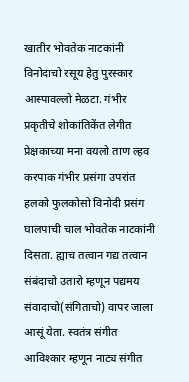खातीर भोवतेक नाटकांनी विनोदाचो रसूय हेतु पुरस्कार आस्पावल्लो मेळटा. गंभीर प्रकृतीचे शोकांतिकेंत लेगीत प्रेक्षकाच्या मना वयलो ताण ल्हव करपाक गंभीर प्रसंगा उपरांत हलको फुलकोसो विनोदी प्रसंग घालपाची चाल भोवतेक नाटकांनी दिसता. ह्याच तत्वान गद्य तत्वान संबंदाचो उतारो म्हणून पद्यमय संवादाचो(संगिताचो) वापर जाला आसूं येता. स्वतंत्र संगीत आविश्कार म्हणून नाट्य संगीत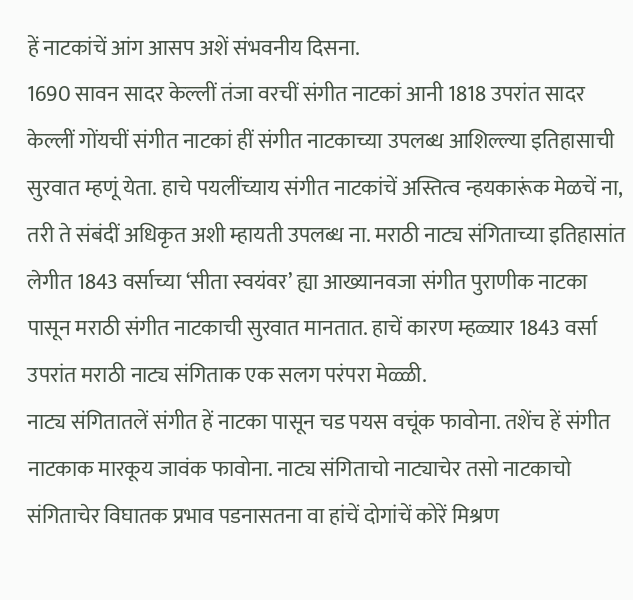हें नाटकांचें आंग आसप अशें संभवनीय दिसना.
1690 सावन सादर केल्लीं तंजा वरचीं संगीत नाटकां आनी 1818 उपरांत सादर केल्लीं गोंयचीं संगीत नाटकां हीं संगीत नाटकाच्या उपलब्ध आशिल्ल्या इतिहासाची सुरवात म्हणूं येता. हाचे पयलींच्याय संगीत नाटकांचें अस्तित्व न्हयकारूंक मेळचें ना, तरी ते संबंदीं अधिकृत अशी म्हायती उपलब्ध ना. मराठी नाट्य संगिताच्या इतिहासांत लेगीत 1843 वर्साच्या ‘सीता स्वयंवर’ ह्या आख्यानवजा संगीत पुराणीक नाटका पासून मराठी संगीत नाटकाची सुरवात मानतात. हाचें कारण म्हळ्यार 1843 वर्सा उपरांत मराठी नाट्य संगिताक एक सलग परंपरा मेळ्ळी.
नाट्य संगितातलें संगीत हें नाटका पासून चड पयस वचूंक फावोना. तशेंच हें संगीत नाटकाक मारकूय जावंक फावोना. नाट्य संगिताचो नाट्याचेर तसो नाटकाचो संगिताचेर विघातक प्रभाव पडनासतना वा हांचें दोगांचें कोरें मिश्रण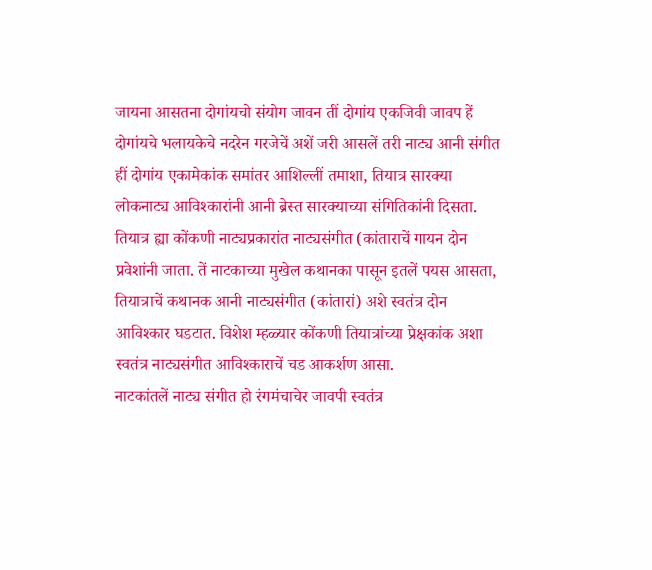जायना आसतना दोगांयचो संयोग जावन तीं दोगांय एकजिवी जावप हें दोगांयचे भलायकेचे नदरेन गरजेचें अशें जरी आसलें तरी नाट्य आनी संगीत हीं दोगांय एकामेकांक समांतर आशिल्लीं तमाशा, तियात्र सारक्या लोकनाट्य आविश्कारांनी आनी ब्रेस्त सारक्याच्या संगितिकांनी दिसता.
तियात्र ह्या कोंकणी नाट्यप्रकारांत नाट्यसंगीत (कांताराचें गायन दोन प्रवेशांनी जाता. तें नाटकाच्या मुखेल कथानका पासून इतलें पयस आसता, तियात्राचें कथानक आनी नाट्यसंगीत (कांतारां) अशे स्वतंत्र दोन आविश्कार घडटात. विशेश म्हळ्यार कोंकणी तियात्रांच्या प्रेक्षकांक अशा स्वतंत्र नाट्यसंगीत आविश्काराचें चड आकर्शण आसा.
नाटकांतलें नाट्य संगीत हो रंगमंचाचेर जावपी स्वतंत्र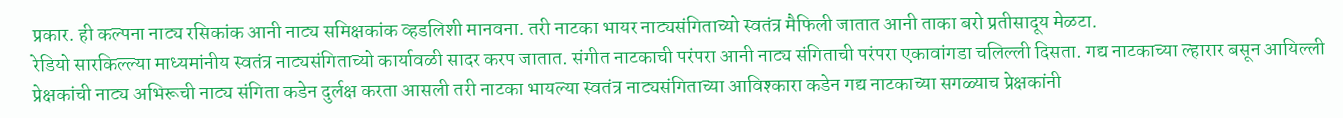प्रकार. ही कल्पना नाट्य रसिकांक आनी नाट्य समिक्षकांक व्हडलिशी मानवना. तरी नाटका भायर नाट्यसंगिताच्यो स्वतंत्र मैफिली जातात आनी ताका बरो प्रतीसादूय मेळटा.
रेडियो सारकिल्ल्या माध्यमांनीय स्वतंत्र नाट्यसंगिताच्यो कार्यावळी सादर करप जातात. संगीत नाटकाची परंपरा आनी नाट्य संगिताची परंपरा एकावांगडा चलिल्ली दिसता. गद्य नाटकाच्या ल्हारार बसून आयिल्ली प्रेक्षकांची नाट्य अभिरूची नाट्य संगिता कडेन दुर्लक्ष करता आसली तरी नाटका भायल्या स्वतंत्र नाट्यसंगिताच्या आविश्कारा कडेन गद्य नाटकाच्या सगळ्याच प्रेक्षकांनी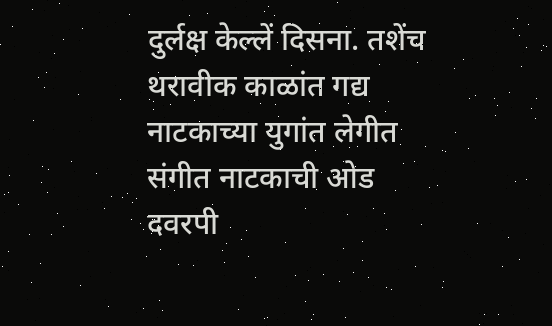दुर्लक्ष केल्लें दिसना. तशेंच थरावीक काळांत गद्य नाटकाच्या युगांत लेगीत संगीत नाटकाची ओड दवरपी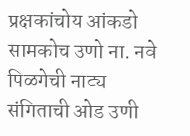प्रक्षकांचोय आंकडो सामकोच उणो ना. नवे पिळगेची नाट्य संगिताची ओड उणी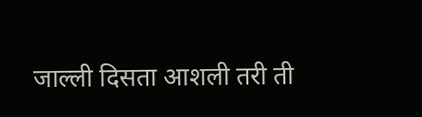जाल्ली दिसता आशली तरी ती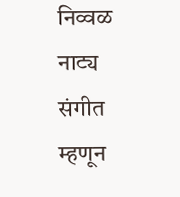निव्वळ नाट्य संगीत म्हणून